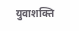युवाशक्ति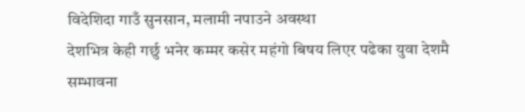विदेशिदा गाउँ सुनसान, मलामी नपाउने अवस्था
देशभित्र केही गर्छु भनेर कम्मर कसेर महंगो बिषय लिएर पढेका युवा देशमै सम्भावना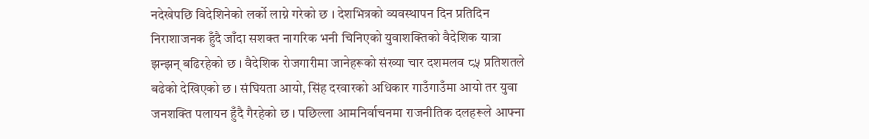नदेखेपछि विदेशिनेको लर्को लाग्ने गरेको छ । देशभित्रको व्यवस्थापन दिन प्रतिदिन निराशाजनक हुँदै जाँदा सशक्त नागरिक भनी चिनिएको युवाशक्तिको वैदेशिक यात्रा झन्झन् बढिरहेको छ । वैदेशिक रोजगारीमा जानेहरूको संख्या चार दशमलव ८५ प्रतिशतले बढेको देखिएको छ । संघियता आयो, सिंह दरवारको अधिकार गाउँगाउँमा आयो तर युवा जनशक्ति पलायन हुँदै गैरहेको छ । पछिल्ला आमनिर्वाचनमा राजनीतिक दलहरूले आफ्ना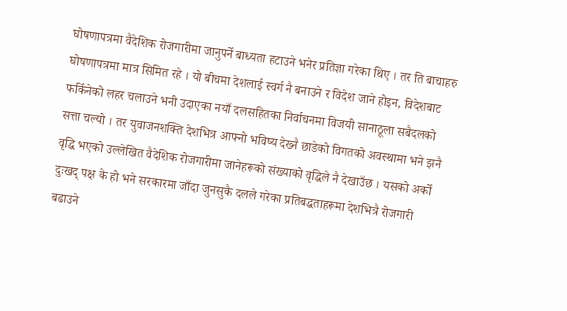घोषणापत्रमा वैदेशिक रोजगारीमा जानुपर्ने बाध्यता हटाउने भनेर प्रतिज्ञा गरेका थिए । तर ति बाचाहरु घोषणापत्रमा मात्र सिमित रहे । यो बीचमा देशलाई स्वर्ग नै बनाउने र विदेश जाने होइन, विदेशबाट फर्किनेको लहर चलाउने भनी उदाएका नयाँ दलसहितका निर्वाचनमा विजयी सानाठूला सबैदलको सत्ता चल्यो । तर युवाजनशक्ति देशभित्र आफ्नो भविष्य देख्नै छाडेको विगतको अवस्थामा भने झनै वृद्धि भएको उल्लेखित वैदेशिक रोजगारीमा जानेहरूको संख्याको वृद्धिले नै देखाउँछ । यसको अर्को दुःखद् पक्ष के हो भने सरकारमा जाँदा जुनसुकै दलले गरेका प्रतिबद्धताहरूमा देशभित्रै रोजगारी बढाउने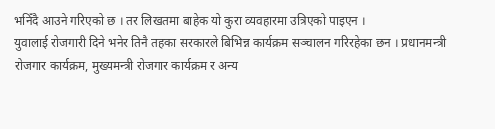भनिँदै आउने गरिएको छ । तर लिखतमा बाहेक यो कुरा व्यवहारमा उत्रिएको पाइएन ।
युवालाई रोजगारी दिने भनेर तिनै तहका सरकारले बिभिन्न कार्यक्रम सञ्चालन गरिरहेका छन । प्रधानमन्त्री रोजगार कार्यक्रम, मुख्यमन्त्री रोजगार कार्यक्रम र अन्य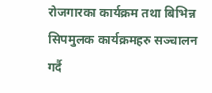रोजगारका कार्यक्रम तथा बिभिन्न सिपमुलक कार्यक्रमहरु सञ्चालन गर्दै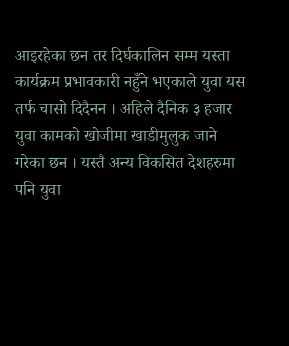आइरहेका छन तर दिर्घकालिन सम्म यस्ता कार्यक्रम प्रभावकारी नहुँने भएकाले युवा यस तर्फ चासो दिदैनन । अहिले दैनिक ३ हजार युवा कामको खोजीमा खाडीमुलुक जाने गरेका छन । यस्तै अन्य विकसित देशहरुमा पनि युवा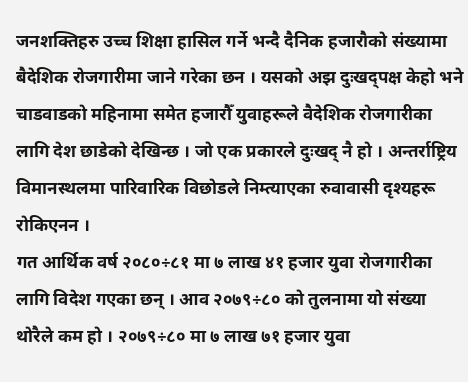जनशक्तिहरु उच्च शिक्षा हासिल गर्ने भन्दै दैनिक हजारौको संख्यामा बैदेशिक रोजगारीमा जाने गरेका छन । यसको अझ दुःखद्पक्ष केहो भने चाडवाडको महिनामा समेत हजारौँ युवाहरूले वैदेशिक रोजगारीका लागि देश छाडेको देखिन्छ । जो एक प्रकारले दुःखद् नै हो । अन्तर्राष्ट्रिय विमानस्थलमा पारिवारिक विछोडले निम्त्याएका रुवावासी दृश्यहरू रोकिएनन ।
गत आर्थिक वर्ष २०८०÷८१ मा ७ लाख ४१ हजार युवा रोजगारीका लागि विदेश गएका छन् । आव २०७९÷८० को तुलनामा यो संख्या थोरैले कम हो । २०७९÷८० मा ७ लाख ७१ हजार युवा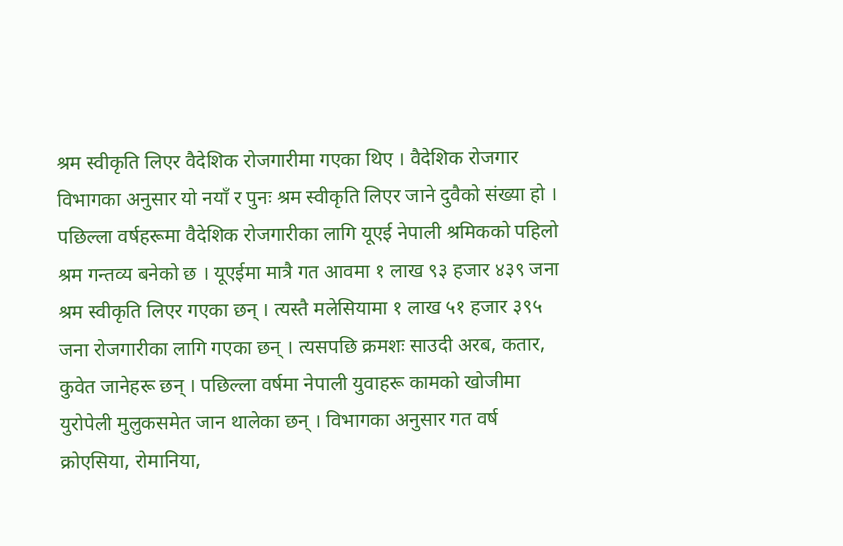श्रम स्वीकृति लिएर वैदेशिक रोजगारीमा गएका थिए । वैदेशिक रोजगार विभागका अनुसार यो नयाँ र पुनः श्रम स्वीकृति लिएर जाने दुवैको संख्या हो । पछिल्ला वर्षहरूमा वैदेशिक रोजगारीका लागि यूएई नेपाली श्रमिकको पहिलो श्रम गन्तव्य बनेको छ । यूएईमा मात्रै गत आवमा १ लाख ९३ हजार ४३९ जना श्रम स्वीकृति लिएर गएका छन् । त्यस्तै मलेसियामा १ लाख ५१ हजार ३९५ जना रोजगारीका लागि गएका छन् । त्यसपछि क्रमशः साउदी अरब, कतार, कुवेत जानेहरू छन् । पछिल्ला वर्षमा नेपाली युवाहरू कामको खोजीमा युरोपेली मुलुकसमेत जान थालेका छन् । विभागका अनुसार गत वर्ष क्रोएसिया, रोमानिया,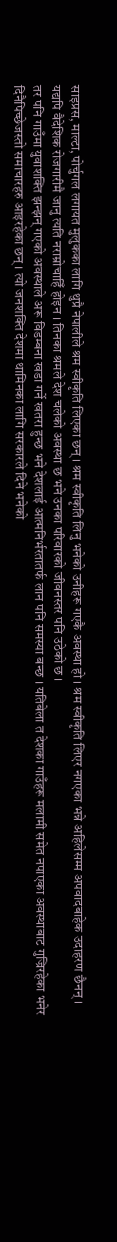साइप्रस, माल्टा, पोर्चुगल लगायत मुलुकका लागि थुप्रै नेपालीले श्रम स्वीकृति लिएका छन् । श्रम स्वीकृति लिनु भनेको उनीहरू गएकै अवस्था हो । श्रम स्वीकृति लिएर नगएका भन्ने अहिलेसम्म अपवादबाहेक उदाहरण छैनन् । यद्यपि वैदेशिक रोजगारीमै जानु त्यति नराम्रोचाहिँ होइन । तिनका श्रमले देश चलेको अवस्था छ भने उनका परिवारको जीवनस्तर पनि उठेको छ ।
तर पनि गाउँमा युवाशक्ति झन्झन् गएको अवस्थाले अरू विडम्बना खडा गर्ने खतरा हुन्छ भने देशलाई आत्मनिर्भरतातर्फ लान पनि समस्या बन्छ । यतिबेला त देशका गाउँहरू मलामी समेत नपाएका अवस्थाबाट गुज्रिरहेका भनेर दिनैपिच्छेजस्तो समाचारहरु आइरहेका छन् । त्यो जनशक्ति देशमा थामिनका लागि सरकारले दिने भनेको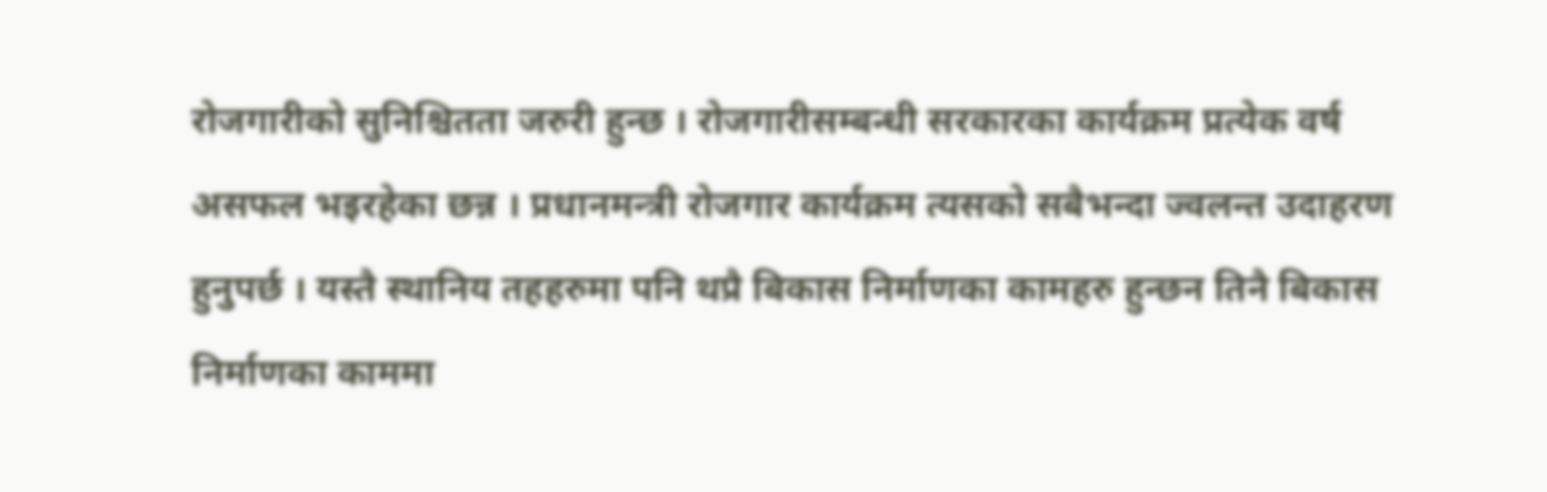रोजगारीको सुनिश्चितता जरुरी हुन्छ । रोजगारीसम्बन्धी सरकारका कार्यक्रम प्रत्येक वर्ष असफल भइरहेका छन्न । प्रधानमन्त्री रोजगार कार्यक्रम त्यसको सबैभन्दा ज्वलन्त उदाहरण हुनुपर्छ । यस्तै स्थानिय तहहरुमा पनि थप्रै बिकास निर्माणका कामहरु हुन्छन तिनै बिकास निर्माणका काममा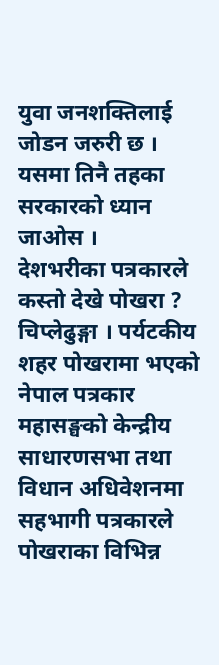युवा जनशक्तिलाई जोडन जरुरी छ । यसमा तिनै तहका सरकारको ध्यान जाओस ।
देशभरीका पत्रकारले कस्तो देखे पोखरा ?
चिप्लेढुङ्गा । पर्यटकीय शहर पोखरामा भएको नेपाल पत्रकार महासङ्घको केन्द्रीय साधारणसभा तथा विधान अधिवेशनमा सहभागी पत्रकारले पोखराका विभिन्न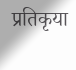प्रतिकृया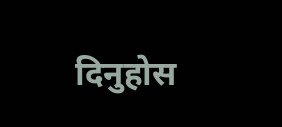दिनुहोस